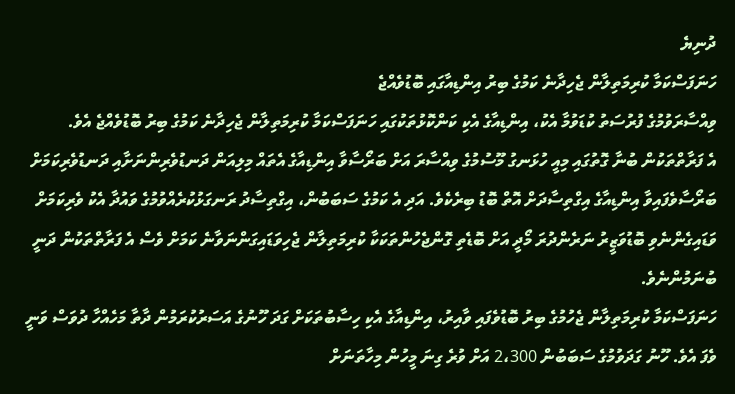ދުނިޔެ
ހަނަފަސްކަމާ ކުރިމަތިލާން ޖެހިދާނެ ކަމުގެ ބިރު އިންޑިއާގައި ބޮޑުވެއްޖެ
ވިއްސާރަވުމުގެ ފުރުސަތު ކުޑަވުމާ އެކު، އިންޑިއާގެ އެކި ކަންކޮޅުތަކުގައި ހަނަފަސްކަމާ ކުރިމަތިލާން ޖެހިދާނެ ކަމުގެ ބިރު ބޮޑުވެއްޖެ އެވެ.
އެ ފަރާތްތަކުން ބުނާ ގޮތުގައި މިއީ ހުޅަނގު މޫސުމުގެ ވިއްސާރަ އަށް ބަރޯސާވާ އިންޑިއާގެ އެތައް މިލިއަން ދަނޑުވެރިންނަށާއި ދަނޑުވެރިކަމަށް ބަރޯސާވެފައިވާ އިންޑިއާގެ އިގްތިސާދަށް އޮތް ބޮޑު ބިރެކެވެ. އަދި އެ ކަމުގެ ސަބަބުން، އިގްތިސާދު ރަނގަޅުކުރެއްވުމުގެ ވައުދާ އެކު ވެރިކަމަށް ވަޑައިގެންނެވި ބޮޑުވަޒީރު ނަރެންދުރަ މޯދީ އަށް ބޮޑެތި ގޮންޖެހުންތަކަކާ ކުރިމަތިލާން ޖެހިވަޑައިގަންނަވާނެ ކަމަށް ވެސް އެ ފަރާތްތަކުން ދަނީ ބުނަމުންނެވެ.
ހަނަފަސްކަމާ ކުރިމަތިލާން ޖެހުމުގެ ބިރު ބޮޑުވެފައި ވާއިރު، އިންޑިއާގެ އެކި ހިސާބުތަކަށް ގަދަ ހޫނުގެ އަސަރުކުރަމުން ދާތާ މަހެއްހާ ދުވަސް ވަނީ ވެފަ އެވެ. ހޫނު ގަދަވުމުގެ ސަބަބުން 2،300 އަށް ވުރެ ގިނަ މީހުން މިހާތަނަށް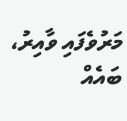މަރުވެފައި ވާއިރު، ބައެއް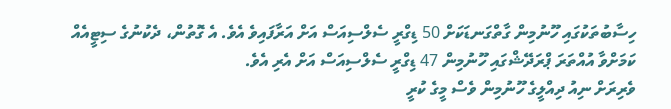ހިސާބުތަކުގައި ހޫނުމިން ގާތްގަނޑަކަށް 50 ޑިގްރީ ސެލްސިއަސް އަށް އަރާފައިވެ އެވެ. އެ ގޮތުން، ދެކުނުގެ ސިޓީއެއް ކަމަށްވާ އުއްތަރަ ޕްރަދޭޝްގައި ހޫނުމިން 47 ޑިގްރީ ސެލްސިއަސް އަށް އެރި އެވެ.
ވެރިރަށް ނިއު ދިއްލީގެ ހޫނުމިން ވެސް މީގެ ކުރީ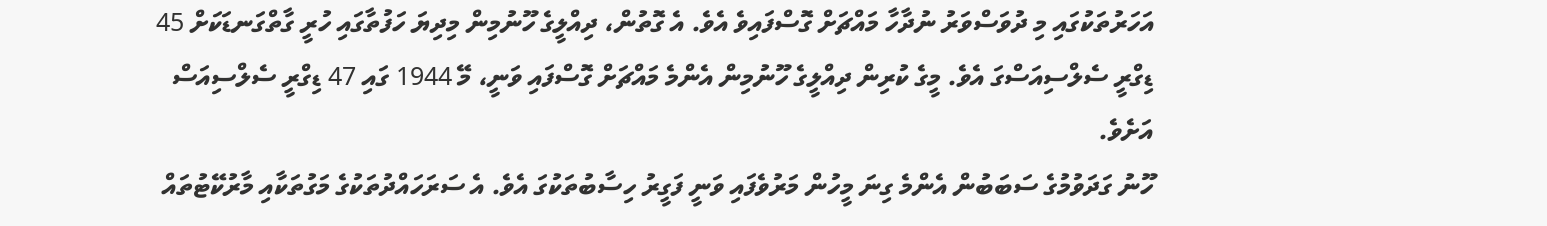އަހަރުތަކުގައި މި ދުވަސްވަރު ނުދާހާ މައްޗަށް ގޮސްފައިވެ އެވެ. އެ ގޮތުން، ދިއްލީގެ ހޫނުމިން މިދިޔަ ހަފުތާގައި ހުރީ ގާތްގަނޑަކަށް 45 ޑިގްރީ ސެލްސިއަސްގަ އެވެ. މީގެ ކުރިން ދިއްލީގެ ހޫނުމިން އެންމެ މައްޗަށް ގޮސްފައި ވަނީ، މޭ 1944 ގައި 47 ޑިގްރީ ސެލްސިއަސް އަށެވެ.
ހޫނު ގަދަވުމުގެ ސަބަބުން އެންމެ ގިނަ މީހުން މަރުވެފައި ވަނީ ފަގީރު ހިސާބުތަކުގަ އެވެ. އެ ސަރަހައްދުތަކުގެ މަގުތަކާއި މާރުކޭޓުތައް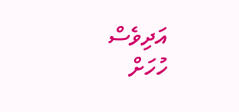އަދިވެސް ހުހަށް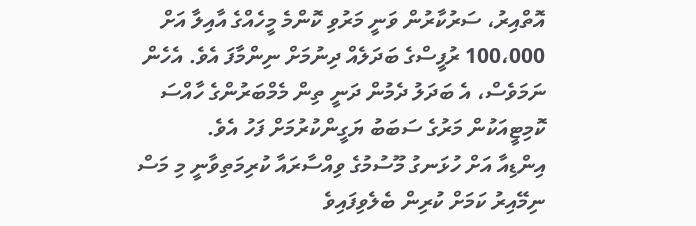އޮތްއިރު، ސަރުކާރުން ވަނީ މަރުވި ކޮންމެ މީހެއްގެ އާއިލާ އަށް 100،000 ރުފީސްގެ ބަދަލެއް ދިނުމަށް ނިންމާފަ އެވެ. އެހެން ނަމަވެސް، އެ ބަދަލު ދެމުން ދަނީ ތިން މެމްބަރުންގެ ހާއްސަ ކޮމިޓީއަކުން މަރުގެ ސަބަބު ޔަގީންކުރުމަށް ފަހު އެވެ.
އިންޑިއާ އަށް ހުޅަނގު މޫސުމުގެ ވިއްސާރައާ ކުރިމަތިވާނީ މި މަސް ނިމޭއިރު ކަމަށް ކުރިން ބެލެވިފައިވެ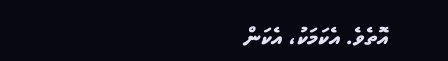އޮތެވެ. އެކަމަކު، އެކަން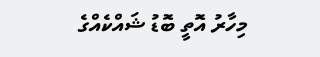މިހާރު އޮތީ ބޮޑު ޝައްކެއްގެ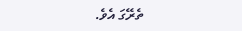ތެރޭގަ އެވެ.